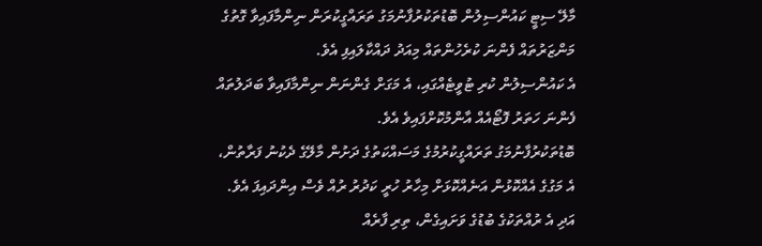މާލޭ ސިޓީ ކައުންސިލުން ބޮޑުތަކުރުފާނުމަގު ތަރައްގީކުރަން ނިންމާފައިވާ ގޮތުގެ މަންޒަރުތައް ފެންނަ ކުރެހުންތައް މިއަދު ދައްކާލައިފި އެވެ.
އެ ކައުންސިލުން ކުރި ޓުވީޓެއްގައި، އެ މަގަށް ގެންނަން ނިންމާފައިވާ ބަދަލުތައް ފެންނަ ހަތަރު ފޮޓޯއެއް އާންމުކޮށްފައިވެ އެވެ.
ބޮޑުތަކުރުފާނުމަގު ތަރައްގީކުރުމުގެ މަސައްކަތުގެ ދަށުން މާލޭގެ ދެކުނު ފަރާތުން، އެ މަގުގެ އެއްކޮޅުން އަނެއްކޮޅަށް މިހާރު ހުރީ ކަދުރު ރުއް ވެސް އިންދައިފަ އެވެ. އަދި އެ ރުއްތަކުގެ ބުޑުގެ ވަށައިގެން، ތިރި ފާރެއް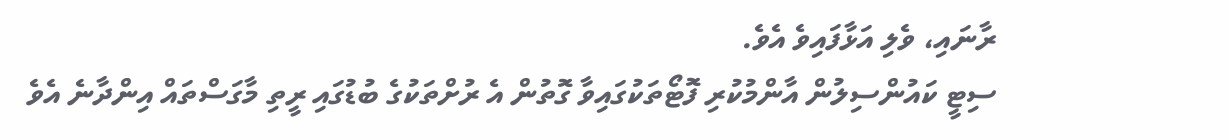ރާނައި، ވެލި އަޅާފައިވެ އެވެ.
ސިޓީ ކައުންސިލުން އާންމުކުރި ފޮޓޯތަކުގައިވާ ގޮތުން އެ ރުށްތަކުގެ ބުޑުގައި ރީތި މާގަސްތައް އިންދާނެ އެވެ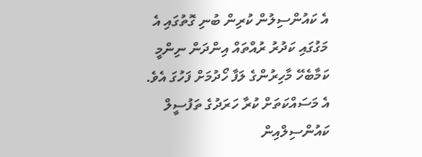އެ ކައުންސިލުން ކުރިން ބުނި ގޮތުގައި އެ މަގުގައި ކަދުރު ރުއްތައް އިންދަން ނިންމީ ކަމާބެހޭ މާހިރުންގެ ލަފާ ހޯދުމަށް ފަހުގަ އެވެ.
އެ މަސައްކަތަށް ކުރާ ހަރަދުގެ ތަފުސީލް ކައުންސިލްއިން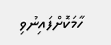ހާމަކޮށްފައިނުވި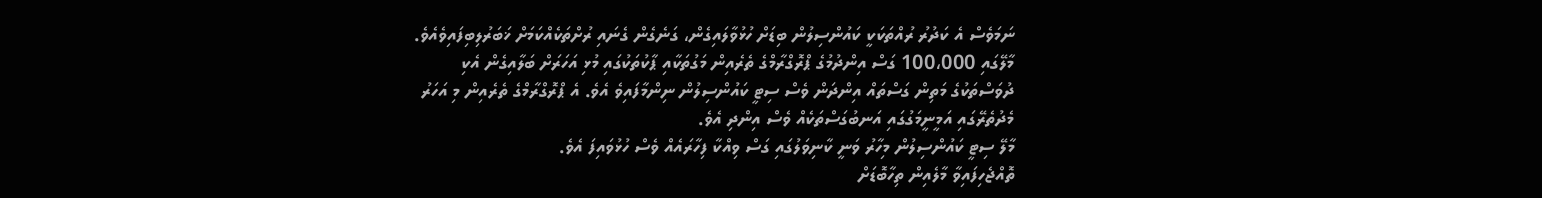ނަމަވެސް އެ ކަދުރު ރުއްތަކަކީ ކައުންސިލުން ބިޑަށް ހުޅުވާލައިގެން، ގަނެގެން ގެނައި ރުށްތަކެއްކަމަށް ޚަބަރުލިބިފައިވެއެވެ.
މާލޭގައި 100،000 ގަސް އިންދުމުގެ ޕްރޮގްރާމްގެ ތެރެއިން މަގުތަކާއި ޕާކުތަކުގައި މުޅި އަހަރަށް ބަލާއިގެން އެކި ދުވަސްތަކުގެ މަތިން ގަސްތައް އިންދަން ވެސް ސިޓީ ކައުންސިލުން ނިންމާފައިވެ އެވެ. އެ ޕްރޮގްރާމްގެ ތެރެއިން މި އަހަރު މެދުތެރޭގައި އަމީނީމަގުގައި އަނބުގަސްތަކެއް ވެސް އިންދި އެވެ.
މާލޭ ސިޓީ ކައުންސިލުން މިހާރު ވަނީ ކާނިވަލުގައި ގަސް ވިއްކާ ފިހާރައެއް ވެސް ހުޅުވައިފަ އެވެ.
ތޮއްޖެހިފައިވާ މާލެއިން ތިހާބޮޑަށް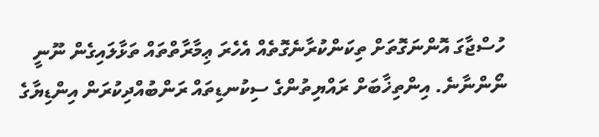ހުސްޖާގަ އޮންނަގޮތަށް ތިކަންކުރާނެގޮތެއް އެހެރަ ޢިމާރާތްތައް ތަޅާލައިގެން ނޫނީ ނޯންނާނެ. އިންތިޚާބަށް ރައްޔިތުންގެ ސިކުނޑިތައް ރަންބުއްދިކުރަން އިންޑިޔާގެ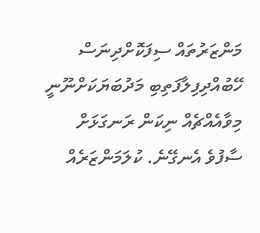މަންޒަރުތައް ސިފަކޮށްދިނަސް ހޭބުއްދިފިލާފަތިބި މަދުބަޔަކަށްނޫނީ މިވާއެއްޗެއް ނިކަން ރަނގަޅަށް ސާފުވެ އެނގޭނެ. ކުލަމަންޒަރެއް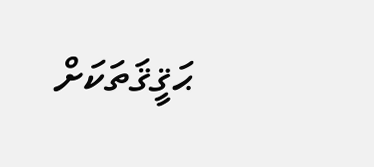ޙަޤީޤަތަކަށް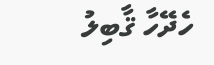ހެދޭހާ ޤާބިލު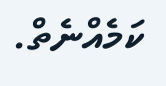ކަމެއްނެތް.